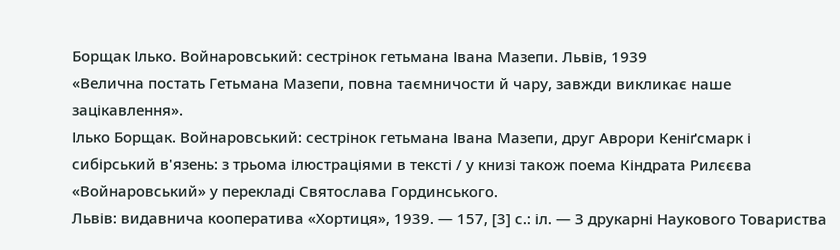Борщак Ілько. Войнаровський: сестрінок гетьмана Івана Мазепи. Львів, 1939
«Велична постать Гетьмана Мазепи, повна таємничости й чару, завжди викликає наше зацікавлення».
Ілько Борщак. Войнаровський: сестрінок гетьмана Івана Мазепи, друг Аврори Кеніґсмарк і сибірський в'язень: з трьома ілюстраціями в тексті / у книзі також поема Кіндрата Рилєєва «Войнаровський» у перекладі Святослава Гординського.
Львів: видавнича кооператива «Хортиця», 1939. — 157, [3] с.: іл. — З друкарні Наукового Товариства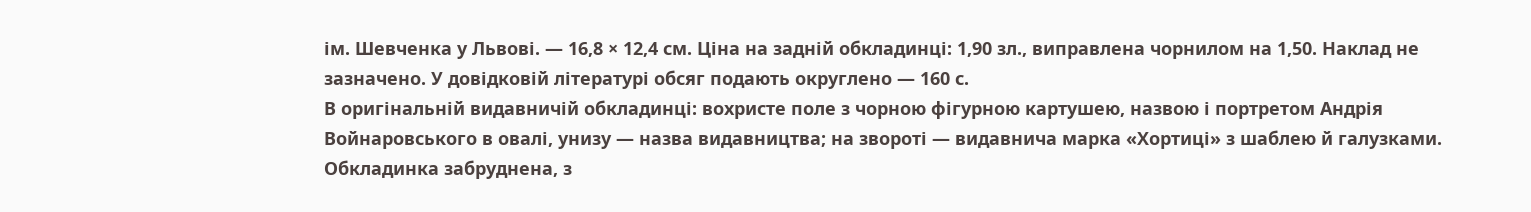ім. Шевченка у Львові. — 16,8 × 12,4 см. Ціна на задній обкладинці: 1,90 зл., виправлена чорнилом на 1,50. Наклад не зазначено. У довідковій літературі обсяг подають округлено — 160 с.
В оригінальній видавничій обкладинці: вохристе поле з чорною фігурною картушею, назвою і портретом Андрія Войнаровського в овалі, унизу — назва видавництва; на звороті — видавнича марка «Хортиці» з шаблею й галузками. Обкладинка забруднена, з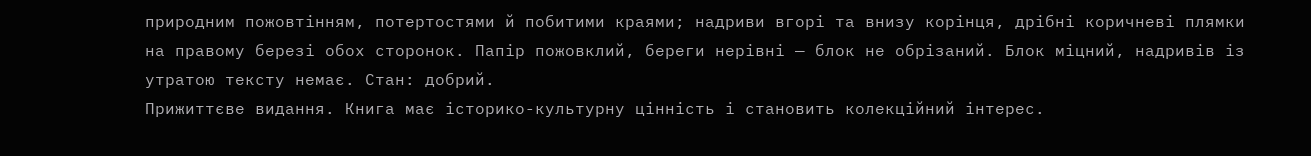природним пожовтінням, потертостями й побитими краями; надриви вгорі та внизу корінця, дрібні коричневі плямки на правому березі обох сторонок. Папір пожовклий, береги нерівні — блок не обрізаний. Блок міцний, надривів із утратою тексту немає. Стан: добрий.
Прижиттєве видання. Книга має історико-культурну цінність і становить колекційний інтерес.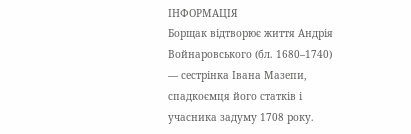ІНФОРМАЦІЯ
Борщак відтворює життя Андрія Войнаровського (бл. 1680–1740) — сестрінка Івана Мазепи, спадкоємця його статків і учасника задуму 1708 року.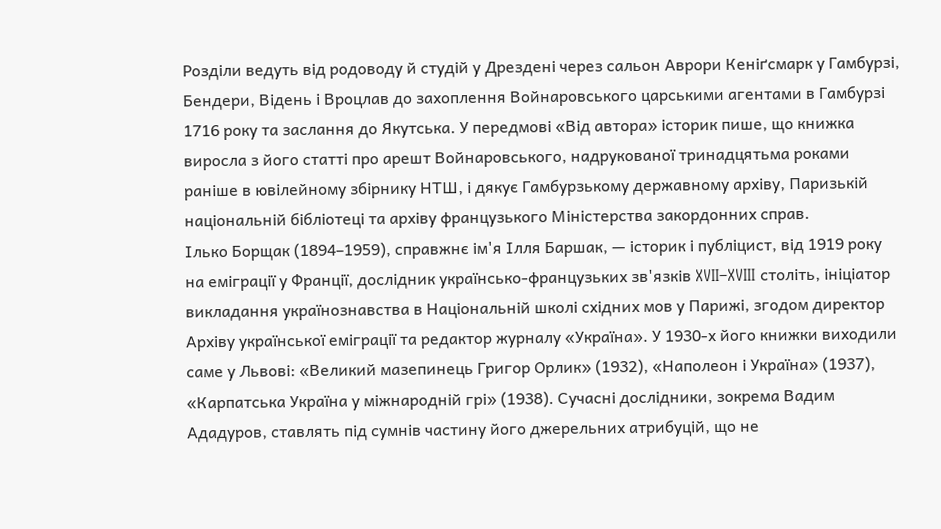Розділи ведуть від родоводу й студій у Дрездені через сальон Аврори Кеніґсмарк у Гамбурзі, Бендери, Відень і Вроцлав до захоплення Войнаровського царськими агентами в Гамбурзі 1716 року та заслання до Якутська. У передмові «Від автора» історик пише, що книжка виросла з його статті про арешт Войнаровського, надрукованої тринадцятьма роками раніше в ювілейному збірнику НТШ, і дякує Гамбурзькому державному архіву, Паризькій національній бібліотеці та архіву французького Міністерства закордонних справ.
Ілько Борщак (1894–1959), справжнє ім'я Ілля Баршак, — історик і публіцист, від 1919 року на еміграції у Франції, дослідник українсько-французьких зв'язків XVII–XVIII століть, ініціатор викладання українознавства в Національній школі східних мов у Парижі, згодом директор Архіву української еміграції та редактор журналу «Україна». У 1930-х його книжки виходили саме у Львові: «Великий мазепинець Григор Орлик» (1932), «Наполеон і Україна» (1937), «Карпатська Україна у міжнародній грі» (1938). Сучасні дослідники, зокрема Вадим Ададуров, ставлять під сумнів частину його джерельних атрибуцій, що не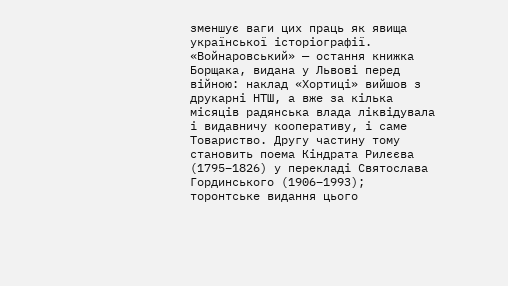зменшує ваги цих праць як явища української історіографії.
«Войнаровський» — остання книжка Борщака, видана у Львові перед війною: наклад «Хортиці» вийшов з друкарні НТШ, а вже за кілька місяців радянська влада ліквідувала і видавничу кооперативу, і саме Товариство. Другу частину тому становить поема Кіндрата Рилєєва (1795–1826) у перекладі Святослава Гординського (1906–1993); торонтське видання цього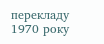перекладу 1970 року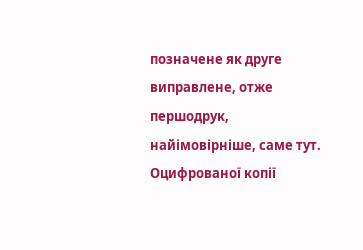позначене як друге виправлене, отже першодрук, найімовірніше, саме тут. Оцифрованої копії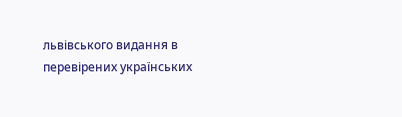львівського видання в перевірених українських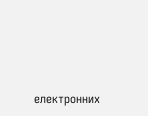електронних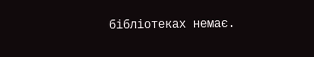бібліотеках немає.